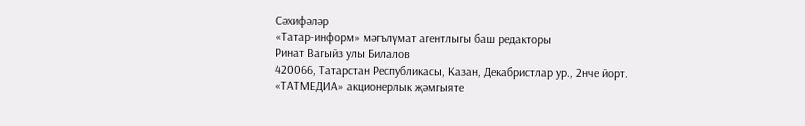Сәхифәләр
«Татар-информ» мәгълүмат агентлыгы баш редакторы
Ринат Вагыйз улы Билалов
420066, Татарстан Республикасы, Казан, Декабристлар ур., 2нче йорт.
«ТАТМЕДИА» акционерлык җәмгыяте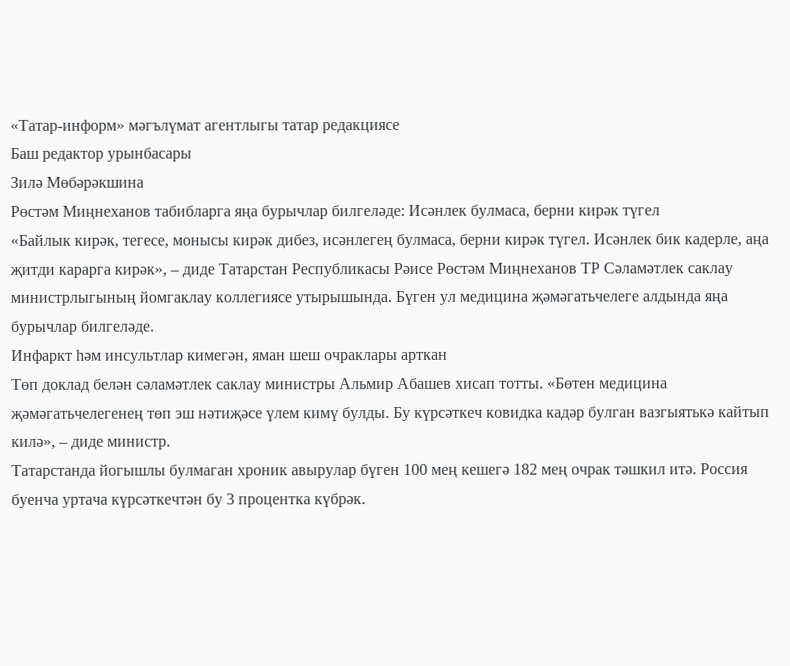«Татар-информ» мәгълүмат агентлыгы татар редакциясе
Баш редактор урынбасары
Зилә Мөбәрәкшина
Рөстәм Миңнеханов табибларга яңа бурычлар билгеләде: Исәнлек булмаса, берни кирәк түгел
«Байлык кирәк, тегесе, монысы кирәк дибез, исәнлегең булмаса, берни кирәк түгел. Исәнлек бик кадерле, аңа җитди карарга кирәк», – диде Татарстан Республикасы Рәисе Рөстәм Миңнеханов ТР Сәламәтлек саклау министрлыгының йомгаклау коллегиясе утырышында. Бүген ул медицина җәмәгатьчелеге алдында яңа бурычлар билгеләде.
Инфаркт һәм инсультлар кимегән, яман шеш очраклары арткан
Төп доклад белән сәламәтлек саклау министры Альмир Абашев хисап тотты. «Бөтен медицина җәмәгатьчелегенең төп эш нәтиҗәсе үлем кимү булды. Бу күрсәткеч ковидка кадәр булган вазгыятькә кайтып килә», – диде министр.
Татарстанда йогышлы булмаган хроник авырулар бүген 100 мең кешегә 182 мең очрак тәшкил итә. Россия буенча уртача күрсәткечтән бу 3 процентка күбрәк.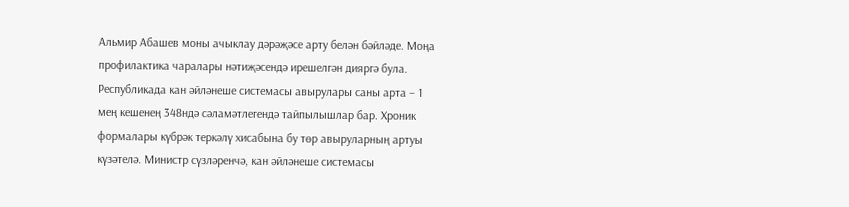Альмир Абашев моны ачыклау дәрәҗәсе арту белән бәйләде. Моңа профилактика чаралары нәтиҗәсендә ирешелгән дияргә була.
Республикада кан әйләнеше системасы авырулары саны арта – 1 мең кешенең 348ндә сәламәтлегендә тайпылышлар бар. Хроник формалары күбрәк теркәлү хисабына бу төр авыруларның артуы күзәтелә. Министр сүзләренчә, кан әйләнеше системасы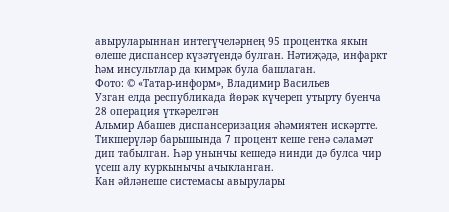авыруларыннан интегүчеләрнең 95 процентка якын өлеше диспансер күзәтүендә булган. Нәтиҗәдә, инфаркт һәм инсультлар да кимрәк була башлаган.
Фото: © «Татар-информ», Владимир Васильев
Узган елда республикада йөрәк күчереп утырту буенча 28 операция үткәрелгән
Альмир Абашев диспансеризация әһәмиятен искәртте. Тикшерүләр барышында 7 процент кеше генә сәламәт дип табылган. Һәр унынчы кешедә нинди дә булса чир үсеш алу куркынычы ачыкланган.
Кан әйләнеше системасы авырулары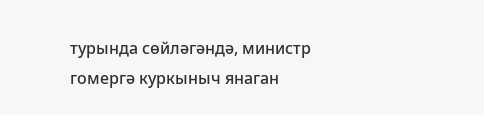турында сөйләгәндә, министр гомергә куркыныч янаган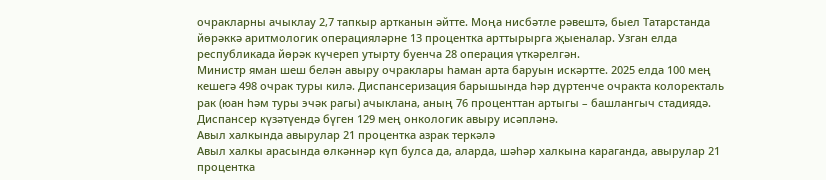очракларны ачыклау 2,7 тапкыр артканын әйтте. Моңа нисбәтле рәвештә, быел Татарстанда йөрәккә аритмологик операцияләрне 13 процентка арттырырга җыеналар. Узган елда республикада йөрәк күчереп утырту буенча 28 операция үткәрелгән.
Министр яман шеш белән авыру очраклары һаман арта баруын искәртте. 2025 елда 100 мең кешегә 498 очрак туры килә. Диспансеризация барышында һәр дүртенче очракта колоректаль рак (юан һәм туры эчәк рагы) ачыклана, аның 76 проценттан артыгы – башлангыч стадиядә. Диспансер күзәтүендә бүген 129 мең онкологик авыру исәпләнә.
Авыл халкында авырулар 21 процентка азрак теркәлә
Авыл халкы арасында өлкәннәр күп булса да, аларда, шәһәр халкына караганда, авырулар 21 процентка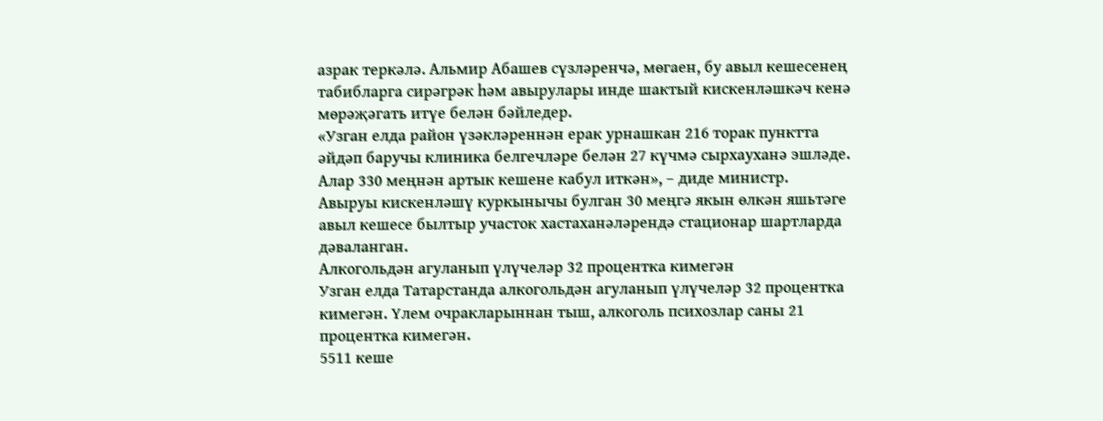азрак теркәлә. Альмир Абашев сүзләренчә, мөгаен, бу авыл кешесенең табибларга сирәгрәк һәм авырулары инде шактый кискенләшкәч кенә мөрәҗәгать итүе белән бәйледер.
«Узган елда район үзәкләреннән ерак урнашкан 216 торак пунктта әйдәп баручы клиника белгечләре белән 27 күчмә сырхауханә эшләде. Алар 330 меңнән артык кешене кабул иткән», – диде министр.
Авыруы кискенләшү куркынычы булган 30 меңгә якын өлкән яшьтәге авыл кешесе былтыр участок хастаханәләрендә стационар шартларда дәваланган.
Алкогольдән агуланып үлүчеләр 32 процентка кимегән
Узган елда Татарстанда алкогольдән агуланып үлүчеләр 32 процентка кимегән. Үлем очракларыннан тыш, алкоголь психозлар саны 21 процентка кимегән.
5511 кеше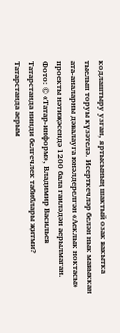кодлаштыру узган, яртысының шактый озак вакытка тыелып торуы күзәтелә. Исерткечләр белән нык мавыккан ата-аналарны дәвалауга юнәлдерелгән «Аеклык ноктасы» проекты нәтиҗәсендә 1200 бала гаиләдән аерылмаган.
Фото: © «Татар-информ», Владимир Васильев
Татарстанда нинди белгечлек табиблары җитми?
Татарстанда аерым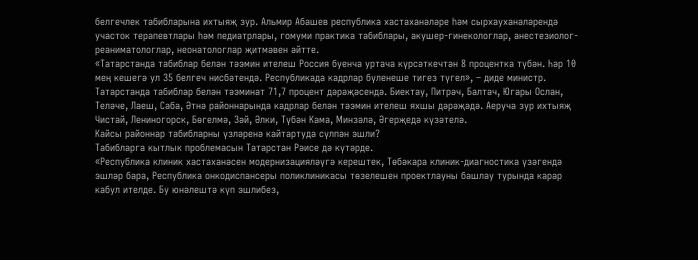белгечлек табибларына ихтыяҗ зур. Альмир Абашев республика хастаханәләре һәм сырхауханәләрендә участок терапевтлары һәм педиатрлары, гомуми практика табиблары, акушер-гинекологлар, анестезиолог-реаниматологлар, неонатологлар җитмәвен әйтте.
«Татарстанда табиблар белән тәэмин ителеш Россия буенча уртача күрсәткечтән 8 процентка түбән. Һәр 10 мең кешегә ул 35 белгеч нисбәтендә. Республикада кадрлар бүленеше тигез түгел», – диде министр.
Татарстанда табиблар белән тәэминат 71,7 процент дәрәҗәсендә. Биектау, Питрәч, Балтач, Югары Ослан, Теләче, Лаеш, Саба, Әтнә районнарында кадрлар белән тәэмин ителеш яхшы дәрәҗәдә. Аеруча зур ихтыяҗ Чистай, Лениногорск, Бөгелмә, Зәй, Әлки, Түбән Кама, Минзәлә, Әгерҗедә күзәтелә.
Кайсы районнар табибларны үзләренә кайтартуда сүлпән эшли?
Табибларга кытлык проблемасын Татарстан Рәисе дә күтәрде.
«Республика клиник хастаханәсен модернизацияләүгә керештек, Төбәкара клиник-диагностика үзәгендә эшләр бара, Республика онкодиспансеры поликлиникасы төзелешен проектлауны башлау турында карар кабул ителде. Бу юнәлештә күп эшлибез,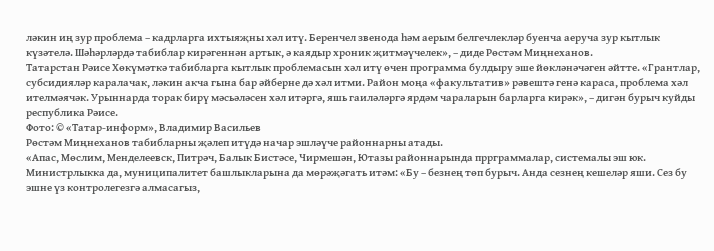ләкин иң зур проблема – кадрларга ихтыяҗны хәл итү. Беренчел звенода һәм аерым белгечлекләр буенча аеруча зур кытлык күзәтелә. Шәһәрләрдә табиблар кирәгеннән артык, ә каядыр хроник җитмәүчелек», – диде Рөстәм Миңнеханов.
Татарстан Рәисе Хөкүмәткә табибларга кытлык проблемасын хәл итү өчен программа булдыру эше йөкләнәчәген әйтте. «Грантлар, субсидияләр каралачак, ләкин акча гына бар әйберне дә хәл итми. Район моңа «факультатив» рәвештә генә караса, проблема хәл ителмәячәк. Урыннарда торак бирү мәсьәләсен хәл итәргә, яшь гаиләләргә ярдәм чараларын барларга кирәк», – дигән бурыч куйды республика Рәисе.
Фото: © «Татар-информ», Владимир Васильев
Рөстәм Миңнеханов табибларны җәлеп итүдә начар эшләүче районнарны атады.
«Апас, Мөслим, Менделеевск, Питрәч, Балык Бистәсе, Чирмешән, Ютазы районнарында пррграммалар, системалы эш юк. Министрлыкка да, муниципалитет башлыкларына да мөрәҗәгать итәм: «Бу – безнең төп бурыч. Анда сезнең кешеләр яши. Сез бу эшне үз контролегезгә алмасагыз,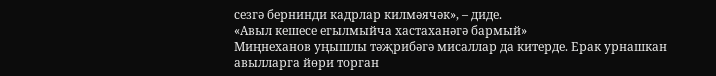сезгә бернинди кадрлар килмәячәк», – диде.
«Авыл кешесе егылмыйча хастаханәгә бармый»
Миңнеханов уңышлы тәҗрибәгә мисаллар да китерде. Ерак урнашкан авылларга йөри торган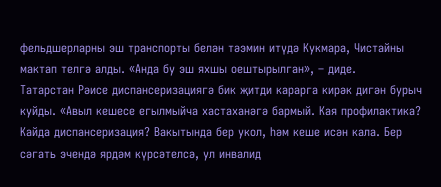фельдшерларны эш транспорты белән тәэмин итүдә Кукмара, Чистайны мактап телгә алды. «Анда бу эш яхшы оештырылган», – диде.
Татарстан Рәисе диспансеризациягә бик җитди карарга кирәк дигән бурыч куйды. «Авыл кешесе егылмыйча хастаханәгә бармый. Кая профилактика? Кайда диспансеризация? Вакытында бер укол, һәм кеше исән кала. Бер сәгать эчендә ярдәм күрсәтелсә, ул инвалид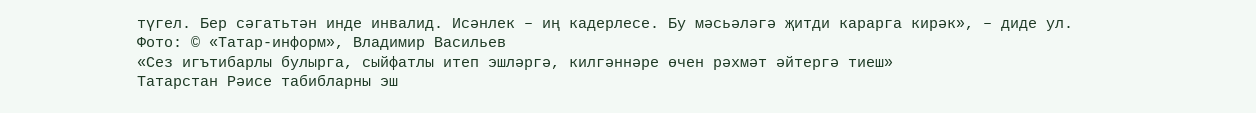түгел. Бер сәгатьтән инде инвалид. Исәнлек – иң кадерлесе. Бу мәсьәләгә җитди карарга кирәк», – диде ул.
Фото: © «Татар-информ», Владимир Васильев
«Сез игътибарлы булырга, сыйфатлы итеп эшләргә, килгәннәре өчен рәхмәт әйтергә тиеш»
Татарстан Рәисе табибларны эш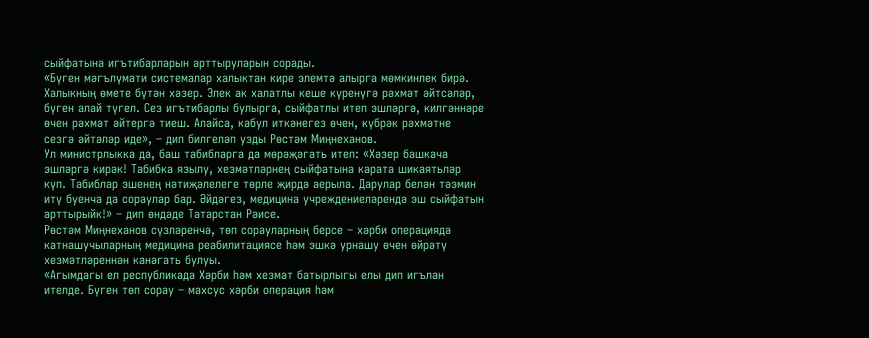сыйфатына игътибарларын арттыруларын сорады.
«Бүген мәгълүмати системалар халыктан кире элемтә алырга мөмкинлек бирә. Халыкның өмете бүтән хәзер. Элек ак халатлы кеше күренүгә рәхмәт әйтсәләр, бүген алай түгел. Сез игътибарлы булырга, сыйфатлы итеп эшләргә, килгәннәре өчен рәхмәт әйтергә тиеш. Алайса, кабул иткәнегез өчен, күбрәк рәхмәтне сезгә әйтәләр иде», – дип билгеләп узды Рөстәм Миңнеханов.
Ул министрлыкка да, баш табибларга да мөрәҗәгать итеп: «Хәзер башкача эшләргә кирәк! Табибка язылу, хезмәтләрнең сыйфатына карата шикаятьләр күп. Табиблар эшенең нәтиҗәлелеге төрле җирдә аерыла. Дарулар белән тәэмин итү буенча да сораулар бар. Әйдәгез, медицина учреждениеләрендә эш сыйфатын арттырыйк!» – дип өндәде Татарстан Рәисе.
Рөстәм Миңнеханов сүзләренчә, төп сорауларның берсе – хәрби операциядә катнашучыларның медицина реабилитациясе һәм эшкә урнашу өчен өйрәтү хезмәтләреннән канәгать булуы.
«Агымдагы ел республикада Хәрби һәм хезмәт батырлыгы елы дип игълан ителде. Бүген төп сорау – махсус хәрби операция һәм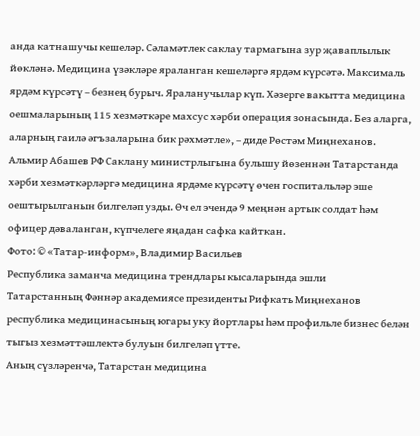анда катнашучы кешеләр. Сәламәтлек саклау тармагына зур җаваплылык йөкләнә. Медицина үзәкләре яраланган кешеләргә ярдәм күрсәтә. Максималь ярдәм күрсәтү – безнең бурыч. Яраланучылар күп. Хәзерге вакытта медицина оешмаларының 115 хезмәткәре махсус хәрби операция зонасында. Без аларга, аларның гаилә әгъзаларына бик рәхмәтле», – диде Рөстәм Миңнеханов.
Альмир Абашев РФ Саклану министрлыгына булышу йөзеннән Татарстанда хәрби хезмәткәрләргә медицина ярдәме күрсәтү өчен госпитальләр эше оештырылганын билгеләп узды. Өч ел эчендә 9 меңнән артык солдат һәм офицер дәваланган, күпчелеге яңадан сафка кайткан.
Фото: © «Татар-информ», Владимир Васильев
Республика заманча медицина трендлары кысаларында эшли
Татарстанның Фәннәр академиясе президенты Рифкать Миңнеханов республика медицинасының югары уку йортлары һәм профильле бизнес белән тыгыз хезмәттәшлектә булуын билгеләп үтте.
Аның сүзләренчә, Татарстан медицина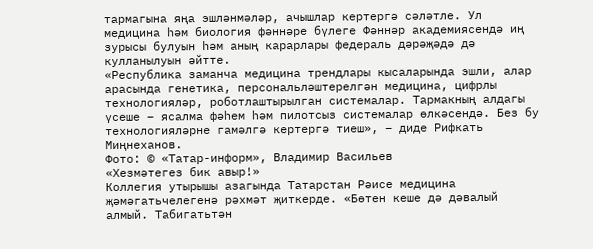тармагына яңа эшләнмәләр, ачышлар кертергә сәләтле. Ул медицина һәм биология фәннәре бүлеге Фәннәр академиясендә иң зурысы булуын һәм аның карарлары федераль дәрәҗәдә дә кулланылуын әйтте.
«Республика заманча медицина трендлары кысаларында эшли, алар арасында генетика, персональләштерелгән медицина, цифрлы технологияләр, роботлаштырылган системалар. Тармакның алдагы үсеше – ясалма фәһем һәм пилотсыз системалар өлкәсендә. Без бу технологияләрне гамәлгә кертергә тиеш», – диде Рифкать Миңнеханов.
Фото: © «Татар-информ», Владимир Васильев
«Хезмәтегез бик авыр!»
Коллегия утырышы азагында Татарстан Рәисе медицина җәмәгатьчелегенә рәхмәт җиткерде. «Бөтен кеше дә дәвалый алмый. Табигатьтән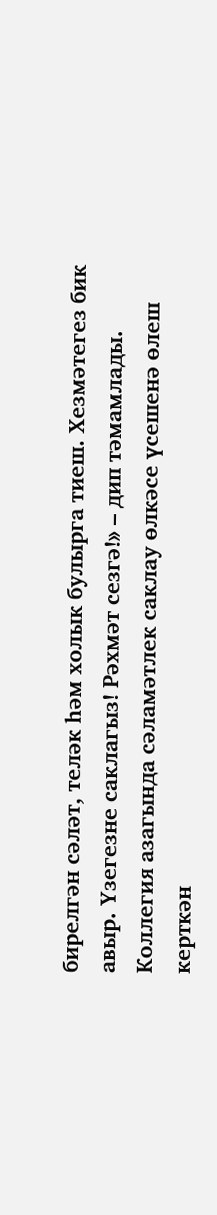бирелгән сәләт, теләк һәм холык булырга тиеш. Хезмәтегез бик авыр. Үзегезне саклагыз! Рәхмәт сезгә!» – дип тәмамлады.
Коллегия азагында сәламәтлек саклау өлкәсе үсешенә өлеш керткән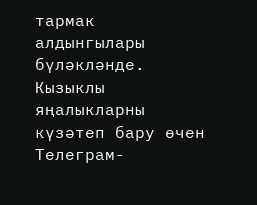тармак алдынгылары бүләкләнде.
Кызыклы яңалыкларны күзәтеп бару өчен Телеграм-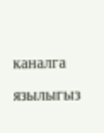каналга язылыгыз